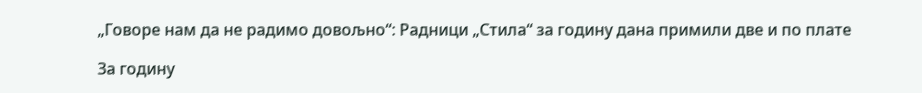„Говоре нам да не радимо довољно“: Радници „Стила“ за годину дана примили две и по плате

За годину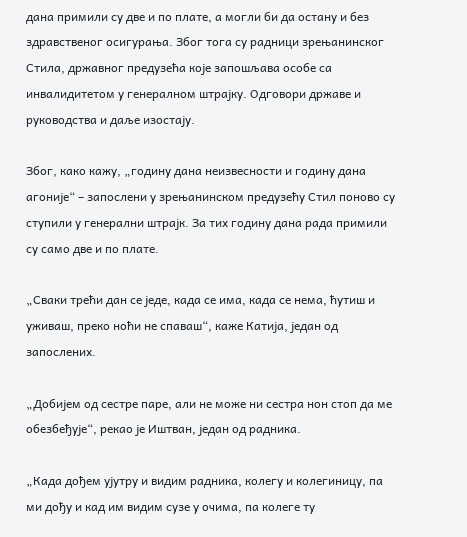дана примили су две и по плате, а могли би да остану и без здравственог осигурања. Због тога су радници зрењанинског Стила, државног предузећа које запошљава особе са инвалидитетом у генералном штрајку. Одговори државе и руководства и даље изостају.

Због, како кажу, „годину дана неизвесности и годину дана агоније“ – запослени у зрењанинском предузећу Стил поново су ступили у генерални штрајк. За тих годину дана рада примили су само две и по плате.

„Сваки трећи дан се једе, када се има, када се нема, ћутиш и уживаш, преко ноћи не спаваш“, каже Катија, један од запослених.

„Добијем од сестре паре, али не може ни сестра нон стоп да ме обезбеђује“, рекао је Иштван, један од радника.

„Када дођем ујутру и видим радника, колегу и колегиницу, па ми дођу и кад им видим сузе у очима, па колеге ту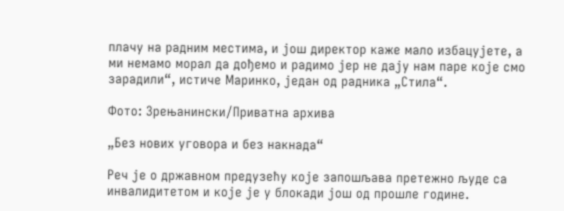плачу на радним местима, и још директор каже мало избацујете, а ми немамо морал да дођемо и радимо јер не дају нам паре које смо зарадили“, истиче Маринко, један од радника „Стила“.

Фото: Зрењанински/Приватна архива

„Без нових уговора и без накнада“

Реч је о државном предузећу које запошљава претежно људе са инвалидитетом и које је у блокади још од прошле године.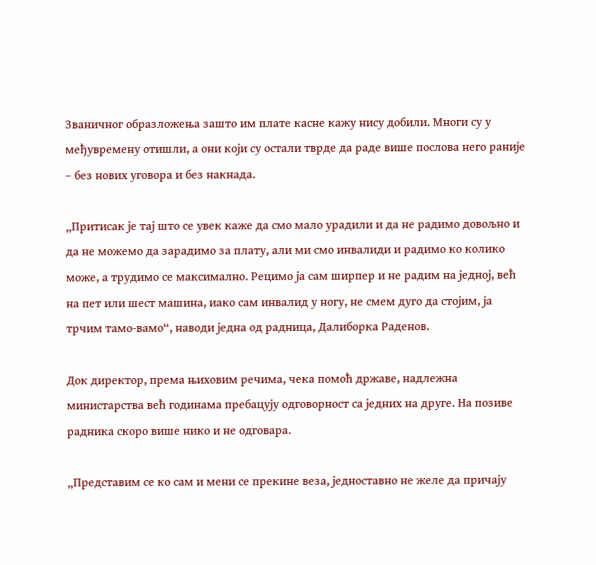Званичног образложења зашто им плате касне кажу нису добили. Многи су у међувремену отишли, а они који су остали тврде да раде више послова него раније – без нових уговора и без накнада.

„Притисак је тај што се увек каже да смо мало урадили и да не радимо довољно и да не можемо да зарадимо за плату, али ми смо инвалиди и радимо ко колико може, а трудимо се максимално. Рецимо ја сам ширпер и не радим на једној, већ на пет или шест машина, иако сам инвалид у ногу, не смем дуго да стојим, ја трчим тамо-вамо“, наводи једна од радница, Далиборка Раденов.

Док директор, према њиховим речима, чека помоћ државе, надлежна министарства већ годинама пребацују одговорност са једних на друге. На позиве радника скоро више нико и не одговара.

„Представим се ко сам и мени се прекине веза, једноставно не желе да причају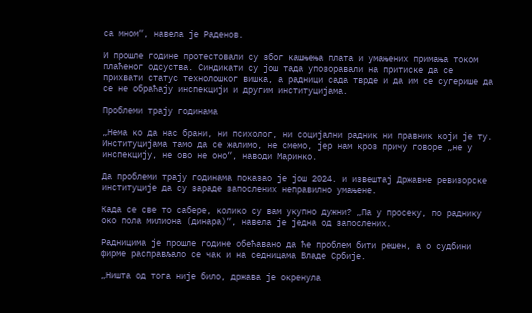са мном“, навела је Раденов.

И прошле године протестовали су због кашњења плата и умањених примања током плаћеног одсуства. Синдикати су још тада упозоравали на притиске да се прихвати статус технолошког вишка, а радници сада тврде и да им се сугерише да се не обраћају инспекцији и другим институцијама.

Проблеми трају годинама

„Нема ко да нас брани, ни психолог, ни социјални радник ни правник који је ту. Институцијама тамо да се жалимо, не смемо, јер нам кроз причу говоре „не у инспекцију, не ово не оно“, наводи Маринко.

Да проблеми трају годинама показао је још 2024. и извештај Државне ревизорске институције да су зараде запослених неправилно умањене.

Када се све то сабере, колико су вам укупно дужни? „Па у просеку, по раднику око пола милиона (динара)“, навела је једна од запослених.

Радницима је прошле године обећавано да ће проблем бити решен, а о судбини фирме расправљало се чак и на седницама Владе Србије.

„Ништа од тога није било, држава је окренула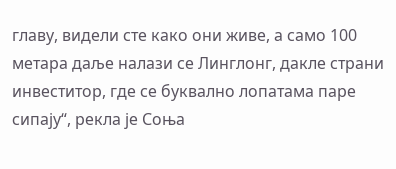главу, видели сте како они живе, а само 100 метара даље налази се Линглонг, дакле страни инвеститор, где се буквално лопатама паре сипају“, рекла је Соња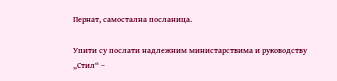Пернат, самостална посланица.

Упити су послати надлежним министарствима и руководству „Стил“ –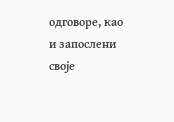одговоре, као и запослени своје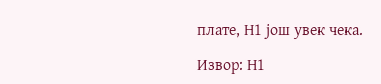плате, Н1 још увек чека.

Извор: Н1